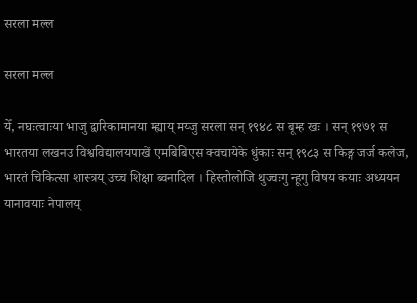सरला मल्ल

सरला मल्ल

येँ, नघःत्वाःया भाजु द्वारिकामानया म्ह्याय् मय्जु सरला सन् १९४८ स बूम्ह खः । सन् १९७१ स भारतया लखनउ विश्वविद्यालयपाखें एमबिबिएस क्वचायेके धुंकाः सन् १९८३ स किङ्ग जर्ज कलेज, भारतं चिकित्सा शास्त्रय् उच्च शिक्षा ब्वनादिल । हिस्तोलोजि थुज्वःगु न्हूगु विषय कयाः अध्ययन यानावयाः नेपालय्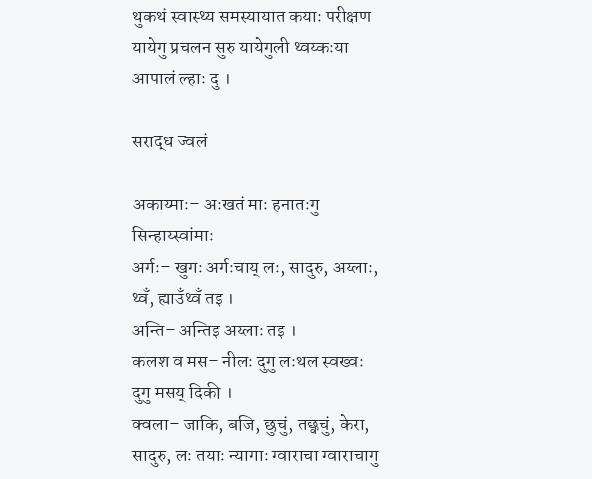थुकथं स्वास्थ्य समस्यायात कयाः परीक्षण यायेगु प्रचलन सुरु यायेगुली थ्वय्कःया आपालं ल्हाः दु ।

सराद्ध ज्वलं

अकाय्माः– अःखतं माः हनातःगु सिन्हाय्स्वांमाः
अर्गः– खुगः अर्गःचाय् लः, सादुरु, अय्लाः, थ्वँ, ह्याउँथ्वँ तइ ।
अन्ति– अन्तिइ अय्लाः तइ ।
कलश व मस– नीलः दुगु लःथल स्वख्वः दुगु मसय् दिकी ।
क्वला– जाकि, बजि, छुचुं, तछ्वचुं, केरा, सादुरु, लः तयाः न्यागाः ग्वाराचा ग्वाराचागु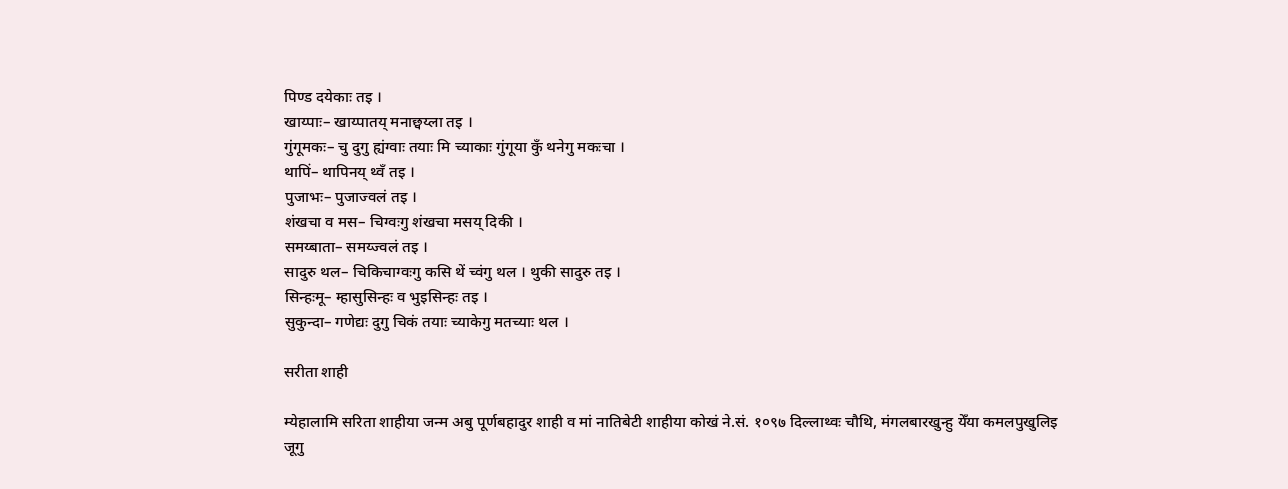पिण्ड दयेकाः तइ ।
खाय्पाः– खाय्पातय् मनाछ्वय्ला तइ ।
गुंगूमकः– चु दुगु ह्यंग्वाः तयाः मि च्याकाः गुंगूया कुँ थनेगु मकःचा ।
थापिं– थापिनय् थ्वँ तइ ।
पुजाभः– पुजाज्वलं तइ ।
शंखचा व मस– चिग्वःगु शंखचा मसय् दिकी ।
समय्बाता– समय्ज्वलं तइ ।
सादुरु थल– चिकिचाग्वःगु कसि थें च्वंगु थल । थुकी सादुरु तइ ।
सिन्हःमू– म्हासुसिन्हः व भुइसिन्हः तइ ।
सुकुन्दा– गणेद्यः दुगु चिकं तयाः च्याकेगु मतच्याः थल ।

सरीता शाही

म्येहालामि सरिता शाहीया जन्म अबु पूर्णबहादुर शाही व मां नातिबेटी शाहीया कोखं ने.सं. १०९७ दिल्लाथ्वः चौथि, मंगलबारखुन्हु येँया कमलपुखुलिइ जूगु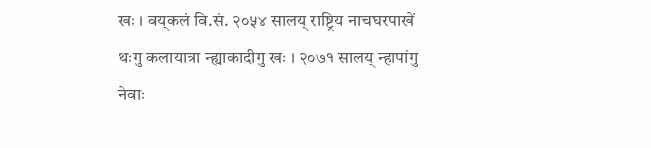खः । वय्‌कलं वि.सं. २०५४ सालय्‌ राष्ट्रिय नाचघरपाखें थःगु कलायात्रा न्ह्याकादीगु खः । २०७१ सालय्‌ न्हापांगु नेवाः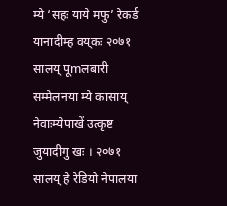म्ये ‘सहः याये मफु’ रेकर्ड यानादीम्ह वय्‌कः २०७१ सालय्‌ पूmलबारी सम्मेलनया म्ये कासाय्‌ नेवाःम्येपाखें उत्कृष्ट जुयादीगु खः । २०७१ सालय्‌ हे रेडियो नेपालया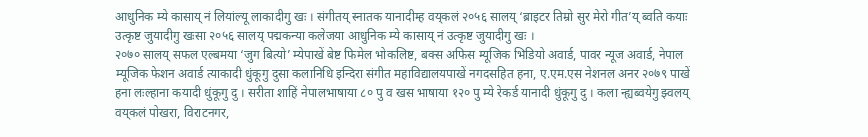आधुनिक म्ये कासाय्‌ नं लियांल्यू लाकादीगु खः । संगीतय्‌ स्नातक यानादीम्ह वय्‌कलं २०५६ सालय्‌ ‘ब्राइटर तिम्रो सुर मेरो गीत’य्‌ ब्वति कयाः उत्कृष्ट जुयादीगु खःसा २०५६ सालय्‌ पद्मकन्या कलेजया आधुनिक म्ये कासाय्‌ नं उत्कृष्ट जुयादीगु खः ।
२०७० सालय्‌ सफल एल्बमया ‘जुग बित्यो’ म्येपाखें बेष्ट फिमेल भोकलिष्ट, बक्स अफिस म्यूजिक भिडियो अवार्ड, पावर न्यूज अवार्ड, नेपाल म्यूजिक फेशन अवार्ड त्याकादी धुंकूगु दुसा कलानिधि इन्दिरा संगीत महाविद्यालयपाखें नगदसहित हना, ए.एम.एस नेशनल अनर २०७९ पाखें हना लःल्हाना कयादी धुंकूगु दु । सरीता शाहिं नेपालभाषाया ८० पु व खस भाषाया १२० पु म्ये रेकर्ड यानादी धुंकूगु दु । कला न्ह्यब्वयेगु झ्वलय्‌ वय्‌कलं पोखरा, विराटनगर,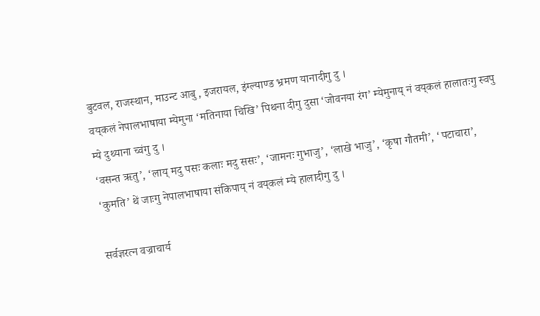बुटवल, राजस्थान, माउन्ट आबु, इजरायल, इंग्ल्याण्ड भ्रमण यानादीगु दु ।
वय्‌कलं नेपालभाषाया म्येमुना ‘मतिनाया चिखि’ पिथना दीगु दुसा ‘जोवनया रंग’ म्येमुनाय्‌ नं वय्‌कलं हालातःगु स्वपु म्ये दुथ्याना च्वंगु दु ।
‘वसन्त ऋतु’, ‘लाय्‌ मदु पसः कलाः मदु ससः’, ‘जामनः गुभाजु’, ‘लाखे भाजु’, ‘कृषा गौतमी’, ‘पटाचारा’, ‘कुमति’ थें जाःगु नेपालभाषाया संकिपाय्‌ नं वय्‌कलं म्ये हालादीगु दु ।

सर्वज्ञरत्न वज्राचार्य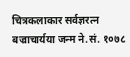चित्रकलाकार सर्वज्ञरत्न बज्राचार्यया जन्म ने.सं. १०७८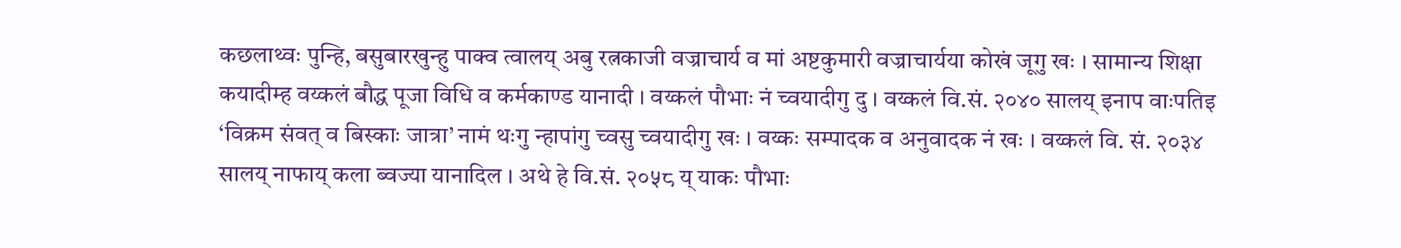कछलाथ्वः पुन्हि, बसुबारखुन्हु पाक्व त्वालय् अबु रत्नकाजी वज्राचार्य व मां अष्टकुमारी वज्राचार्यया कोखं जूगु खः । सामान्य शिक्षा कयादीम्ह वय्कलं बौद्ध पूजा विधि व कर्मकाण्ड यानादी । वय्कलं पौभाः नं च्वयादीगु दु । वय्कलं वि.सं. २०४० सालय् इनाप वाःपतिइ ‘विक्रम संवत् व बिस्काः जात्रा’ नामं थःगु न्हापांगु च्वसु च्वयादीगु खः । वय्कः सम्पादक व अनुवादक नं खः । वय्कलं वि. सं. २०३४ सालय् नाफाय् कला ब्वज्या यानादिल । अथे हे वि.सं. २०५८ य् याकः पौभाः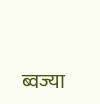ब्वज्या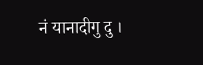नं यानादीगु दु ।